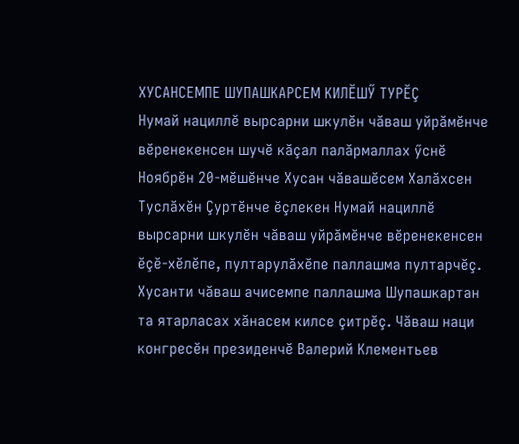ХУСАНСЕМПЕ ШУПАШКАРСЕМ КИЛӖШӲ ТУРӖÇ
Нумай нациллӗ вырсарни шкулӗн чăваш уйрăмӗнче вӗренекенсен шучӗ кăçал палăрмаллах ӳснӗ
Ноябрӗн 20-мӗшӗнче Хусан чăвашӗсем Халăхсен Туслăхӗн Çуртӗнче ӗçлекен Нумай нациллӗ вырсарни шкулӗн чăваш уйрăмӗнче вӗренекенсен ӗçӗ-хӗлӗпе, пултарулăхӗпе паллашма пултарчӗç. Хусанти чăваш ачисемпе паллашма Шупашкартан та ятарласах хăнасем килсе çитрӗç. Чăваш наци конгресӗн президенчӗ Валерий Клементьев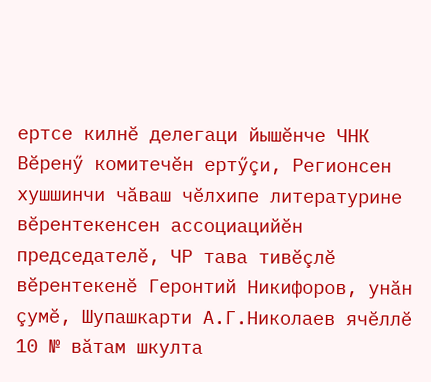ертсе килнӗ делегаци йышӗнче ЧНК Вӗренӳ комитечӗн ертӳçи, Регионсен хушшинчи чăваш чӗлхипе литературине вӗрентекенсен ассоциацийӗн председателӗ, ЧР тава тивӗçлӗ вӗрентекенӗ Геронтий Никифоров, унăн çумӗ, Шупашкарти А.Г.Николаев ячӗллӗ 10 № вăтам шкулта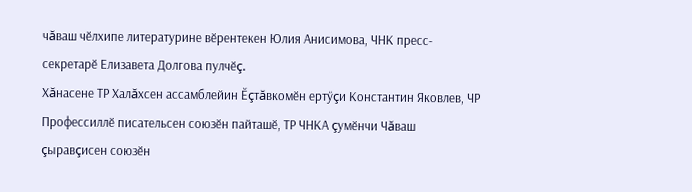чăваш чӗлхипе литературине вӗрентекен Юлия Анисимова, ЧНК пресс-секретарӗ Елизавета Долгова пулчӗç.
Хăнасене ТР Халăхсен ассамблейин Ӗçтăвкомӗн ертӳçи Константин Яковлев, ЧР Профессиллӗ писательсен союзӗн пайташӗ, ТР ЧНКА çумӗнчи Чăваш çыравçисен союзӗн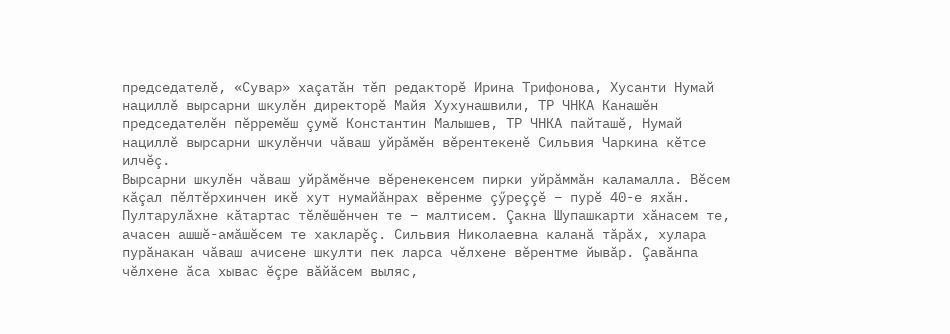председателӗ, «Сувар» хаçатăн тӗп редакторӗ Ирина Трифонова, Хусанти Нумай нациллӗ вырсарни шкулӗн директорӗ Майя Хухунашвили, ТР ЧНКА Канашӗн председателӗн пӗрремӗш çумӗ Константин Малышев, ТР ЧНКА пайташӗ, Нумай нациллӗ вырсарни шкулӗнчи чăваш уйрăмӗн вӗрентекенӗ Сильвия Чаркина кӗтсе илчӗç.
Вырсарни шкулӗн чăваш уйрăмӗнче вӗренекенсем пирки уйрăммăн каламалла. Вӗсем кăçал пӗлтӗрхинчен икӗ хут нумайăнрах вӗренме çӳреççӗ – пурӗ 40-е яхăн. Пултарулăхне кăтартас тӗлӗшӗнчен те – малтисем. Çакна Шупашкарти хăнасем те, ачасен ашшӗ-амăшӗсем те хакларӗç. Сильвия Николаевна каланă тăрăх, хулара пурăнакан чăваш ачисене шкулти пек ларса чӗлхене вӗрентме йывăр. Çавăнпа чӗлхене ăса хывас ӗçре вăйăсем выляс,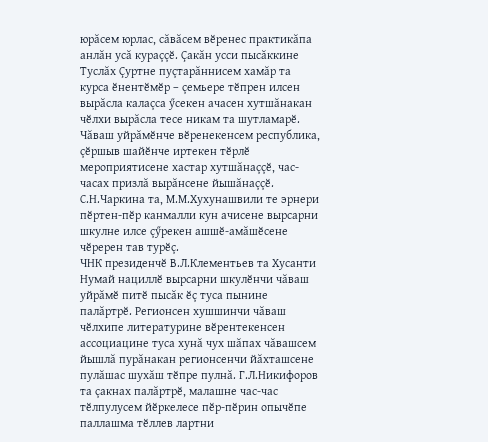юрăсем юрлас, сăвăсем вӗренес практикăпа анлăн усă кураççӗ. Çакăн усси пысăккине Туслăх Çуртне пуçтарăннисем хамăр та курса ӗнентӗмӗр – çемьере тӗпрен илсен вырăсла калаçса ӳсекен ачасен хутшăнакан чӗлхи вырăсла тесе никам та шутламарӗ. Чăваш уйрăмӗнче вӗренекенсем республика, çӗршыв шайӗнче иртекен тӗрлӗ мероприятисене хастар хутшăнаççӗ, час-часах призлă вырăнсене йышăнаççӗ. С.Н.Чаркина та, М.М.Хухунашвили те эрнери пӗртен-пӗр канмалли кун ачисене вырсарни шкулне илсе çӳрекен ашшӗ-амăшӗсене чӗререн тав турӗç.
ЧНК президенчӗ В.Л.Клементьев та Хусанти Нумай нациллӗ вырсарни шкулӗнчи чăваш уйрăмӗ питӗ пысăк ӗç туса пынине палăртрӗ. Регионсен хушшинчи чăваш чӗлхипе литературине вӗрентекенсен ассоциацине туса хунă чух шăпах чăвашсем йышлă пурăнакан регионсенчи йăхташсене пулăшас шухăш тӗпре пулнă. Г.Л.Никифоров та çакнах палăртрӗ, малашне час-час тӗлпулусем йӗркелесе пӗр-пӗрин опычӗпе паллашма тӗллев лартни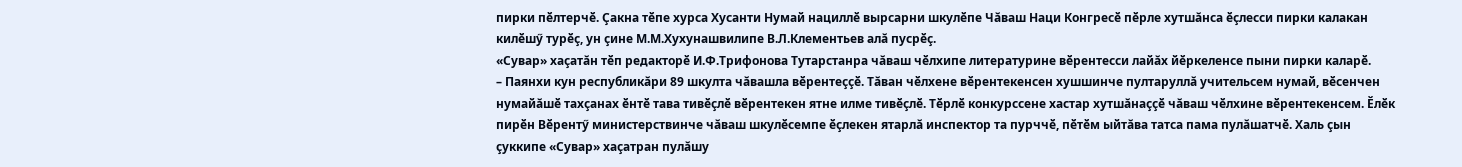пирки пӗлтерчӗ. Çакна тӗпе хурса Хусанти Нумай нациллӗ вырсарни шкулӗпе Чăваш Наци Конгресӗ пӗрле хутшăнса ӗçлесси пирки калакан килӗшӳ турӗç, ун çине М.М.Хухунашвилипе В.Л.Клементьев алă пусрӗç.
«Сувар» хаçатăн тӗп редакторӗ И.Ф.Трифонова Тутарстанра чăваш чӗлхипе литературине вӗрентесси лайăх йӗркеленсе пыни пирки каларӗ.
– Паянхи кун республикăри 89 шкулта чăвашла вӗрентеççӗ. Тăван чӗлхене вӗрентекенсен хушшинче пултаруллă учительсем нумай, вӗсенчен нумайăшӗ тахçанах ӗнтӗ тава тивӗçлӗ вӗрентекен ятне илме тивӗçлӗ. Тӗрлӗ конкурссене хастар хутшăнаççӗ чăваш чӗлхине вӗрентекенсем. Ӗлӗк пирӗн Вӗрентӳ министерствинче чăваш шкулӗсемпе ӗçлекен ятарлă инспектор та пурччӗ, пӗтӗм ыйтăва татса пама пулăшатчӗ. Халь çын çуккипе «Сувар» хаçатран пулăшу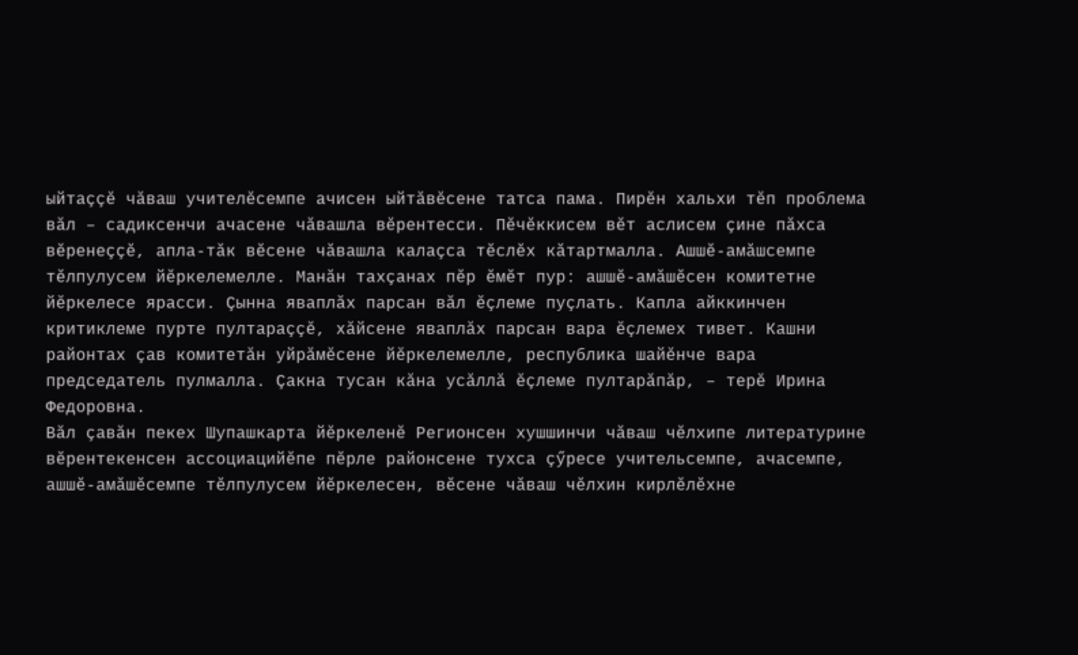ыйтаççӗ чăваш учителӗсемпе ачисен ыйтăвӗсене татса пама. Пирӗн хальхи тӗп проблема вăл – садиксенчи ачасене чăвашла вӗрентесси. Пӗчӗккисем вӗт аслисем çине пăхса вӗренеççӗ, апла-тăк вӗсене чăвашла калаçса тӗслӗх кăтартмалла. Ашшӗ-амăшсемпе тӗлпулусем йӗркелемелле. Манăн тахçанах пӗр ӗмӗт пур: ашшӗ-амăшӗсен комитетне йӗркелесе ярасси. Çынна яваплăх парсан вăл ӗçлеме пуçлать. Капла айккинчен критиклеме пурте пултараççӗ, хăйсене яваплăх парсан вара ӗçлемех тивет. Кашни районтах çав комитетăн уйрăмӗсене йӗркелемелле, республика шайӗнче вара председатель пулмалла. Çакна тусан кăна усăллă ӗçлеме пултарăпăр, – терӗ Ирина Федоровна.
Вăл çавăн пекех Шупашкарта йӗркеленӗ Регионсен хушшинчи чăваш чӗлхипе литературине вӗрентекенсен ассоциацийӗпе пӗрле районсене тухса çӳресе учительсемпе, ачасемпе, ашшӗ-амăшӗсемпе тӗлпулусем йӗркелесен, вӗсене чăваш чӗлхин кирлӗлӗхне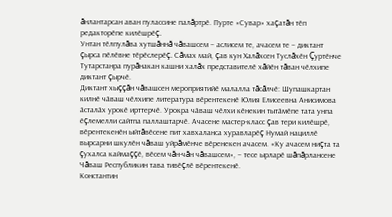ăнлантарсан аван пулассине палăртрӗ. Пурте «Сувар» хаçатăн тӗп редакторӗпе килӗшрӗç.
Унтан тӗлпулăва хутшăннă чăвашсем – аслисем те, ачасем те – диктант çырса пӗлӗвне тӗрӗслерӗç. Сăмах май, çав кун Халăхсен Туслăхӗн Çуртӗнче Тутарстанра пурăнакан кашни халăх представителӗ хăйӗн тăван чӗлхипе диктант çырчӗ.
Диктант хыççăн чăвашсен мероприятийӗ малалла тăсăлчӗ: Шупашкартан килнӗ чӑваш чӗлхипе литература вӗрентекенӗ Юлия Елисеевна Анисимова ӑсталӑх урокӗ ирттерчӗ. Урокра чӑваш чӗлхи кӗнекин тытӑмӗпе тата унпа ӗçлемелли сайтпа паллаштарчӗ. Ачасене мастер-класс çав тери килӗшрӗ, вӗрентекенӗн ыйтăвӗсене пит хавхаланса хуравларӗç Нумай нациллӗ вырсарни шкулӗн чăваш уйрăмӗнче вӗренекен ачасем. «Ку ачасем ниçта та çухалса каймаççӗ, вӗсем чăн-чăн чăвашсем», – тесе ырларӗ шăпăрлансене Чăваш Республикин тава тивӗçлӗ вӗрентекенӗ.
Константин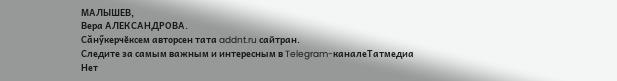МАЛЫШЕВ,
Вера АЛЕКСАНДРОВА.
Сăнӳкерчӗксем авторсен тата addnt.ru сайтран.
Следите за самым важным и интересным в Telegram-каналеТатмедиа
Нет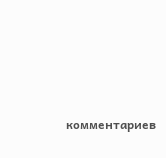комментариев